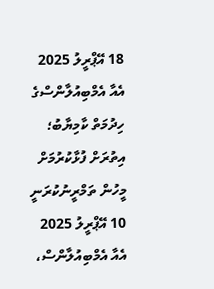18 އޭޕްރީލު 2025
އެއާ އެމްބިއުލާންސްގެ ހިދުމަތް ކާމިޔާބު؛ އިތުރަށް ފުޅާކުރުމަށް މީހުން ތަމްރީނުކުރަނީ
10 އޭޕްރީލު 2025
އެއާ އެމްބިއުލާންސް،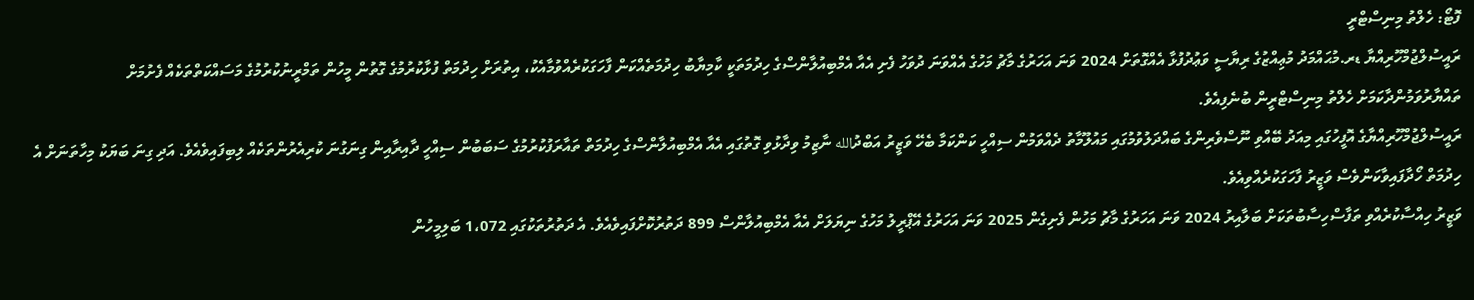ފޮޓޯ: ހެލްތު މިނިސްޓްރީ
ރައީސުލްޖުމްހޫރިއްޔާ ޑރ.މުޙައްމަދު މުޢިއްޒުގެ ރިޔާސީ ވަޢުދުފުޅާ އެއްގޮތަށް 2024 ވަނަ އަހަރުގެ މާޗު މަހުގެ އެއްވަނަ ދުވަހު ފެށި އެއާ އެމްބިއުލާންސްގެ ހިދުމަތަކީ ކާމިޔާބު ހިދުމަތެއްކަން ފާހަގަކުރެއްވުމާއެކު، އިތުރަށް ހިދުމަތް ފުޅާކުރުމުގެ ގޮތުން މީހުން ތަމްރީނުކުރުމުގެ މަސައްކަތްތަކެއް ފެށުމަށް ތައްޔާރުވަމުންދާކަމަށް ހެލްތު މިނިސްޓްރީން ބުނެފިއެވެ.
ރައީސުލްޖުމްހޫރިއްޔާގެ އޮފީހުގައި މިއަދު ބޭއްވި ނޫސްވެރިންގެ ބައްދަލުވުމުގައި މައުލޫމާތު ދެއްވަމުން ސިއްހީ ކަންކަމާ ބެހޭ ވަޒީރު އަބްދުالله ނާޒިމު ވިދާޅުވި ގޮތުގައި އެއާ އެމްބިއުލާންސްގެ ހިދުމަތް ތައާރަފުކުރުމުގެ ސަބަބުން ސިއްހީ ދާއިރާއިން ގިނަގުނަ ކުރިއެރުންތަކެއް ލިބިފައިވެއެވެ. އަދި ގިނަ ބަޔަކު މިހާތަނަށް އެ ހިދުމަތް ހޯދާފައިވާކަންވެސް ވަޒީރު ފާހަގަކުރެއްވިއެވެ.
ވަޒީރު ހިއްސާކުރެއްވި ތަފާސްހިސާބުތަކަށް ބަލާއިރު 2024 ވަނަ އަހަރުގެ މާޗު މަހުން ފެށިގެން 2025 ވަނަ އަހަރުގެ އޭޕްރީލު މަހުގެ ނިޔަލަށް އެއާ އެމްބިއުލާންސް 899 ދަތުރުކޮށްފައިވެއެވެ. އެ ދަތުރުތަކުގައި 1،072 ބަލިމީހުން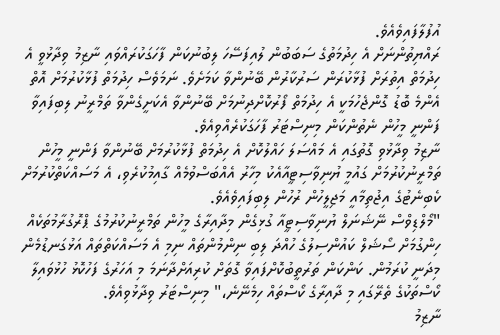އުފުލާފައިވެއެވެ.
ރައްޔިތުންނަށް އެ ހިދުމަތުގެ ސަބަބުން ލުއިފަސޭހަ ލިބުނުކަން ފާހަގަކުރައްވައި ނާޒިމު ވިދާޅުވީ އެ ހިދުމަތް އިތުރަށް ފުޅާކުރަން ސަރުކާރުން ބޭނުންވާ ކަމަށެވެ. ނަމަވެސް ހިދުމަތް ފުޅާކުރުމަށް އޮތް އެންމެ ބޮޑު ގޮންޖެހުމަކީ އެ ހިދުމަތް ފޯރުކޮށްދިނުމަށް ބޭނުންވާ އެކަށީގެންވާ ތަމްރީނު ލިބިފައިވާ ފަންނީ މީހުން ނެތުންކަން މިނިސްޓަރު ފާހަގަކުރެއްވިއެވެ.
ނާޒިމު ވިދާޅުވި ގޮތުގައި އެ މައްސަލަ ހައްލުކޮށް އެ ހިދުމަތް ފުޅާކުރުމަށް ބޭނުންވާ ފަންނީ މީހުން ތަމްރީނުކުރުމަށް ގައުމީ ޔުނިވާސިޓީއާއެކު މިހާރު އެއްބަސްވުމެއް ގާއިމުކުރެވި، އެ މަސައްކަތްކުރުމަށް ކެބިނެޓުގެ އިޖުތިމާއީ މަޖިލީހުން ރުހުން ލިބިފައިވެއެވެ.
"މޯލްޑިވްސް ނޭޝަނަލް ޔުނިވާސިޓީއާ ގުޅިގެން މިދާއިރާގެ މީހުން ތަމްރީނުކުރުމުގެ ޕްރޮގުރާމުތަކެއް ހިންގުމަށް ސޯޝަލް ކައުންސިލުގެ ހުއްދަ ލިބި ނިންމުންތައް ނިމި އެ މަސައްކަތްތައް އަޅުގަނޑުމެން މިދަނީ ކުރަމުން. ކަންކަން ތަރުތީބުކޮށްފައިވާ ގޮތަށް ކުރިއަށްދާނަމަ މި އަހަރުގެ ފަހުކޮޅު ހުޅުވައިލާ ކޯސްތަކުގެ ތެރޭގައި މި ދާއިރާގެ ކޯސްތައް ހިމެނޭނެ،" މިނިސްޓަރު ވިދާޅުވިއެވެ.
ނާޒިމު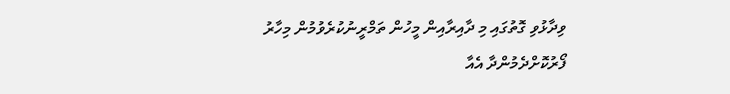ވިދާޅުވި ގޮތުގައި މި ދާއިރާއިން މީހުން ތަމްރީނުކުރެވުމުން މިހާރު ފޯރުކޮށްދެމުންދާ އެއާ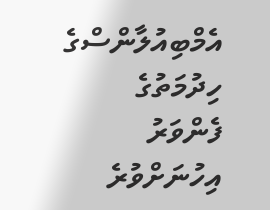އެމްބިއުލާންސްގެ ހިދުމަތުގެ ފެންވަރު އިހުނަށްވުރެ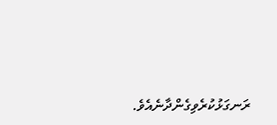ރަނގަޅުކުރެވިގެންދާނެއެވެ.